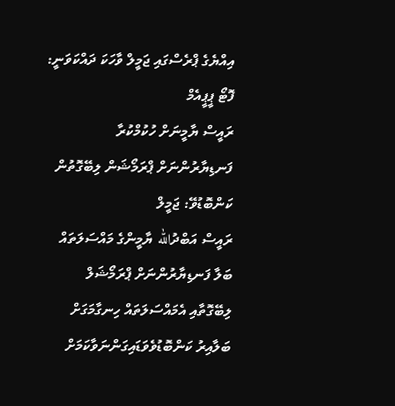އިއްޔެގެ ޕްރެސްގައި ޖަމީލް ވާހަކަ ދައްކަވަނީ: ފޮޓޯ ޕީޕީއެމް
ރައީސް ޔާމީނަށް ހުކުމްކުރާ ފަނޑިޔާރުންނަށް ޕްރަމޯޝަން ލިބޭގޮތުން ކަންބޮޑުވޭ: ޖަމީލް
ރައީސް އަބްދުالله ޔާމީންގެ މައްސަލަތައް ބަލާ ފަނޑިޔާރުންނަށް ޕްރަމޯޝަލް ލިބޭގޮތާއި އެމައްސަލަތައް ހިނގާމަގަށް ބަލާއިރު ކަންބޮޑުވެވަޑައިގަންނަވާކަމަށް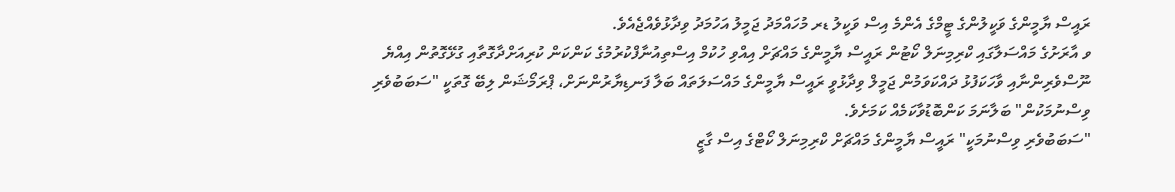ރައީސް ޔާމީންގެ ވަކީލުންގެ ޓީމްގެ އެންމެ އިސް ވަކީލު ޑރ މުހައްމަދު ޖަމީލު އަހުމަދު ވިދާޅުވެއްޖެއެވެ.
ވ އާރަށުގެ މައްސަލާގައި ކްރިމިނަލް ކޯޓުން ރައީސް ޔާމީންގެ މައްޗަށް އިއްވި ހުކުމް އިސްތިއުނާފްކުރުމުގެ ކަންކަން ކުރިއަށްދާގޮތާއި ގުޅޭގޮތުން އިއްޔެ ނޫސްވެރިންނާއި ވާހަކަފުޅު ދައްކަވަމުން ޖަމީލް ވިދާޅުވީ ރައީސް ޔާމީންގެ މައްސަލަތައް ބަލާ ފަނޑިޔާރުންނަށް، ޕްރަމޯޝަން ލިބޭ ގޮތަކީ "ސަބަބުވެރި ވިސްނުމަކުން" ބަލާނަމަ ކަންބޮޑުވާކަމެއް ކަމަށެވެ.
"ސަބަބުވެރި ވިސްނުމަކީ" ރައީސް ޔާމީންގެ މައްޗަށް ކްރިމިނަލް ކޯޓްގެ އިސް ގާޒީ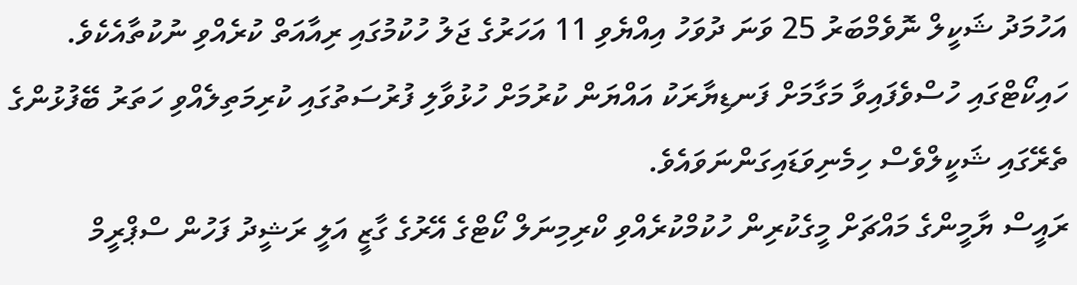އަހުމަދު ޝަކީލް ނޮވެމްބަރު 25 ވަނަ ދުވަހު އިއްޔެވި 11 އަހަރުގެ ޖަލު ހުކުމުގައި ރިއާއަތް ކުރެއްވި ނުކުތާއެކެވެ.
ހައިކޯޓްގައި ހުސްވެފައިވާ މަގާމަށް ފަނޑިޔާރަކު އައްޔަން ކުރުމަށް ހުޅުވާލި ފުރުސަތުގައި ކުރިމަތިލެއްވި ހަތަރު ބޭފުޅުންގެ ތެރޭގައި ޝަކީލްވެސް ހިމެނިވަޑައިގަންނަވައެވެ.
ރައީސް ޔާމީންގެ މައްޗަށް މީގެކުރިން ހުކުމްކުރެއްވި ކްރިމިނަލް ކޯޓްގެ އޭރުގެ ގާޒީ އަލީ ރަޝީދު ފަހުން ސްޕްރީމް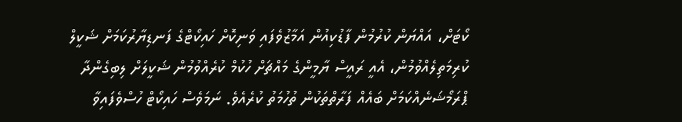ކޯޓަށް، އައްޔަން ކުރުމުން ފާޑުކިއުން އަމާޒުވެފައި ވަނިކޮށް ހައިކޯޓްގެ ފަނޑިޔާރުކަމަށް ޝަކީލް ކުރިމަތިލެއްވުމުން، އެއީ ރައީސް ޔާމީންގެ މައްޗަށް ހުކުމް ކުރެއްވުމުން ޝަކީލަށް ލިބިގެންދާ ޕްރަމޯޝަނެއްކަމަށް ބައެއް ފަރާތްތަކުން ތުހުމަތު ކުރެއެވެ. ނަމަވެސް ހައިކޯޓް ހުސްވެފައިވާ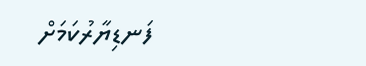ފަނޑިޔާރުކަމަށް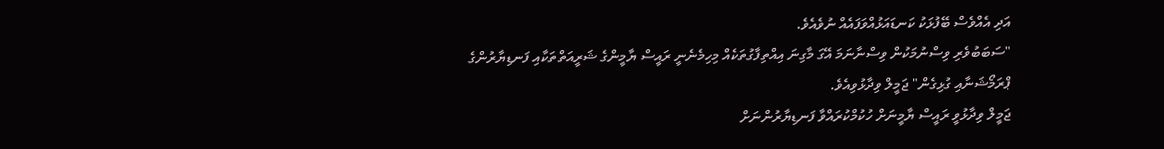އަދި އެއްވެސް ބޭފުޅަކު ކަނޑައަޅުއްވަފައެއް ނުވެއެވެ.
"ސަބަބުވެރި ވިސްނުމަކުން ވިސްނާނަމަ އޭގަ މާގިނަ އިއްތިފާގުތަކެއް މިހިމެނެނީ ރައީސް ޔާމީންގެ ޝަރީއަތްތަކާއި ފަނޑިޔާރުންގެ ޕްރަމޯޝަނާއި ގުޅިގެން" ޖަމީލް ވިދާޅުވިއެވެ.
ޖަމީލް ވިދާޅުވީ ރައީސް ޔާމީނަށް ހުކުމްކުރައްވާ ފަނޑިޔާރުންނަށް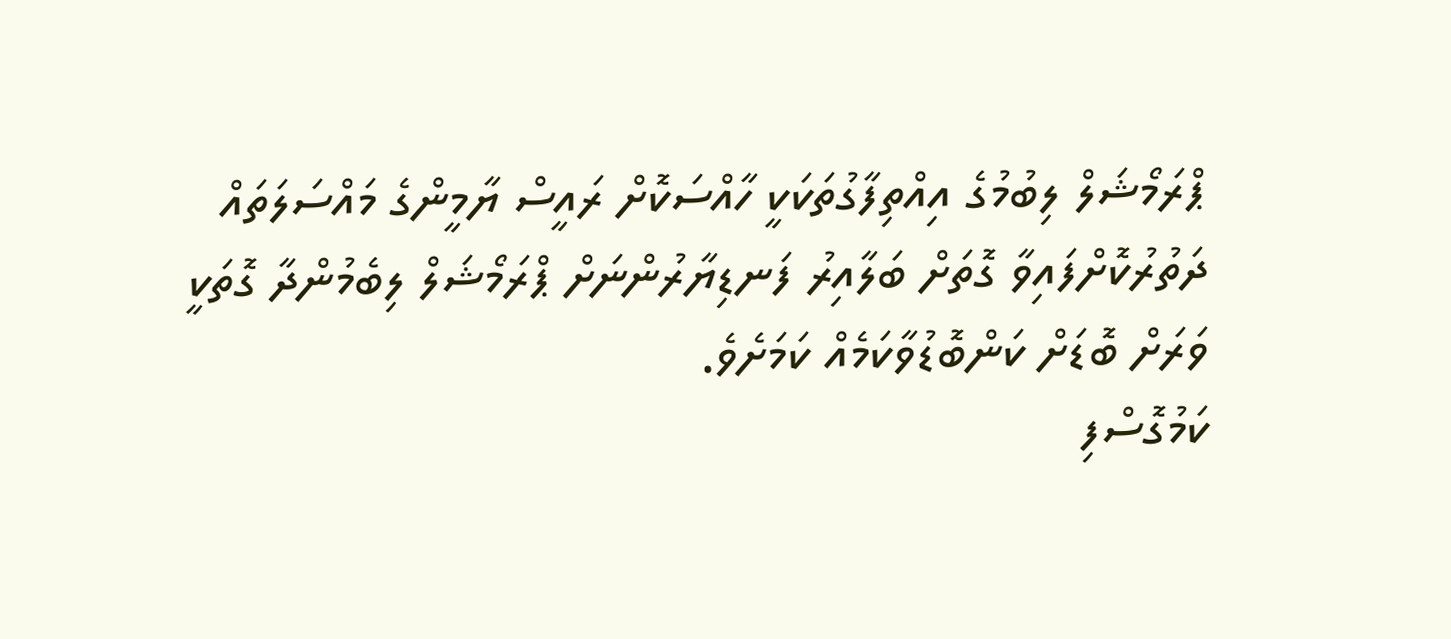ޕްރަމޯޝަލް ލިބުމުގެ އިއްތިފާގުތަކަކީ ހާއްސަކޮށް ރައީސް ޔާމީންގެ މައްސަލަތައް ދަތުރުކޮށްފައިވާ ގޮތަށް ބަލާއިރު ފަނޑިޔާރުންނަށް ޕްރަމޯޝަލް ލިބެމުންދާ ގޮތަކީ ވަރަށް ބޮޑަށް ކަންބޮޑުވާކަމެއް ކަމަށެވެ.
ކަމުގޮސްފި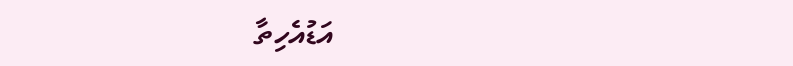އަޑުއެހިތާ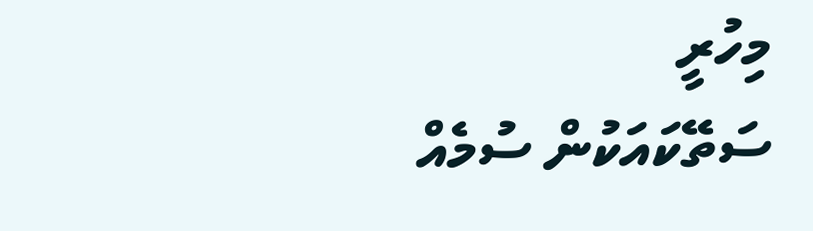މިހުރީ
ސަތޭކައަކުން ސުމެއް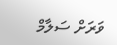ވަރަށް ސަލާމް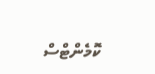ކޮމެންޓްސް